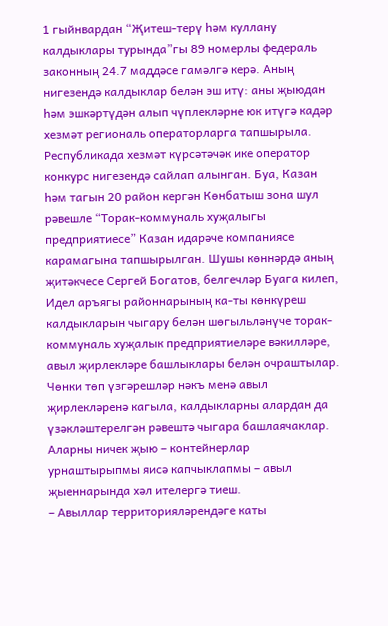1 гыйнвардан “Җитеш-терү һәм куллану калдыклары турында”гы 89 номерлы федераль законның 24.7 маддәсе гамәлгә керә. Аның нигезендә калдыклар белән эш итү: аны җыюдан һәм эшкәртүдән алып чүплекләрне юк итүгә кадәр хезмәт региональ операторларга тапшырыла. Республикада хезмәт күрсәтәчәк ике оператор конкурс нигезендә сайлап алынган. Буа, Казан һәм тагын 20 район кергән Көнбатыш зона шул рәвешле “Торак-коммуналь хуҗалыгы предприятиесе” Казан идарәче компаниясе карамагына тапшырылган. Шушы көннәрдә аның җитәкчесе Сергей Богатов, белгечләр Буага килеп, Идел аръягы районнарының ка-ты көнкүреш калдыкларын чыгару белән шөгыльләнүче торак-коммуналь хуҗалык предприятиеләре вәкилләре, авыл җирлекләре башлыклары белән очраштылар. Чөнки төп үзгәрешләр нәкъ менә авыл җирлекләренә кагыла, калдыкларны алардан да үзәкләштерелгән рәвештә чыгара башлаячаклар. Аларны ничек җыю – контейнерлар урнаштырыпмы яисә капчыклапмы – авыл җыеннарында хәл ителергә тиеш.
– Авыллар территорияләрендәге каты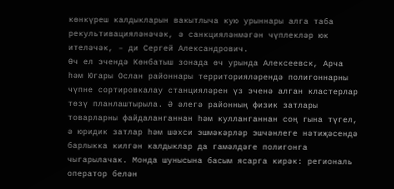көнкүреш калдыкларын вакытлыча кую урыннары алга таба рекультивацияләнәчәк, ә санкцияләнмәгән чүплекләр юк ителәчәк, – ди Сергей Александрович.
Өч ел эчендә Көнбатыш зонада өч урында Алексеевск, Арча һәм Югары Ослан районнары территорияләрендә полигоннарны чүпне сортировкалау станцияләрен үз эченә алган кластерлар төзү планлаштырыла. Ә әлегә районның физик затлары товарларны файдаланганнан һәм кулланганнан соң гына түгел, ә юридик затлар һәм шәхси эшмәкәрләр эшчәнлеге нәтиҗәсендә барлыкка килгән калдыклар да гамәлдәге полигонга чыгарылачак. Монда шунысына басым ясарга кирәк: региональ оператор белән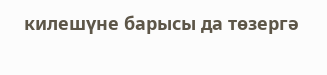килешүне барысы да төзергә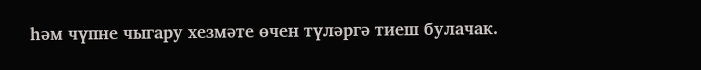һәм чүпне чыгару хезмәте өчен түләргә тиеш булачак.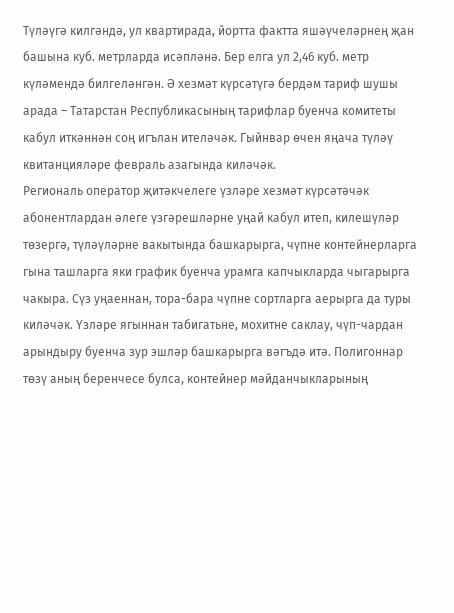Түләүгә килгәндә, ул квартирада, йортта фактта яшәүчеләрнең җан башына куб. метрларда исәпләнә. Бер елга ул 2,46 куб. метр күләмендә билгеләнгән. Ә хезмәт күрсәтүгә бердәм тариф шушы арада – Татарстан Республикасының тарифлар буенча комитеты кабул иткәннән соң игълан ителәчәк. Гыйнвар өчен яңача түләү квитанцияләре февраль азагында киләчәк.
Региональ оператор җитәкчелеге үзләре хезмәт күрсәтәчәк абонентлардан әлеге үзгәрешләрне уңай кабул итеп, килешүләр төзергә, түләүләрне вакытында башкарырга, чүпне контейнерларга гына ташларга яки график буенча урамга капчыкларда чыгарырга чакыра. Сүз уңаеннан, тора-бара чүпне сортларга аерырга да туры киләчәк. Үзләре ягыннан табигатьне, мохитне саклау, чүп-чардан арындыру буенча зур эшләр башкарырга вәгъдә итә. Полигоннар төзү аның беренчесе булса, контейнер мәйданчыкларының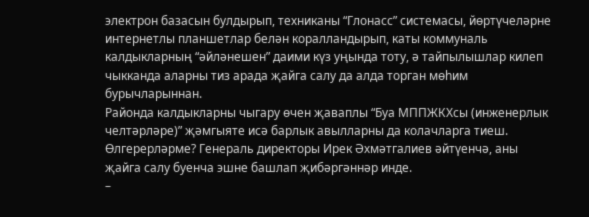электрон базасын булдырып, техниканы “Глонасс” системасы, йөртүчеләрне интернетлы планшетлар белән коралландырып, каты коммуналь калдыкларның “әйләнешен” даими күз уңында тоту, ә тайпылышлар килеп чыкканда аларны тиз арада җайга салу да алда торган мөһим бурычларыннан.
Районда калдыкларны чыгару өчен җаваплы “Буа МППЖКХсы (инженерлык челтәрләре)” җәмгыяте исә барлык авылларны да колачларга тиеш. Өлгерерләрме? Генераль директоры Ирек Әхмәтгалиев әйтүенчә, аны җайга салу буенча эшне башлап җибәргәннәр инде.
–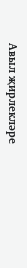Авыл җирлекләре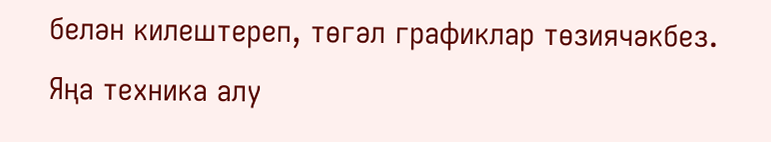белән килештереп, төгәл графиклар төзиячәкбез. Яңа техника алу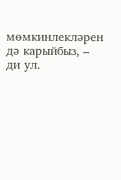мөмкинлекләрен дә карыйбыз, – ди ул.